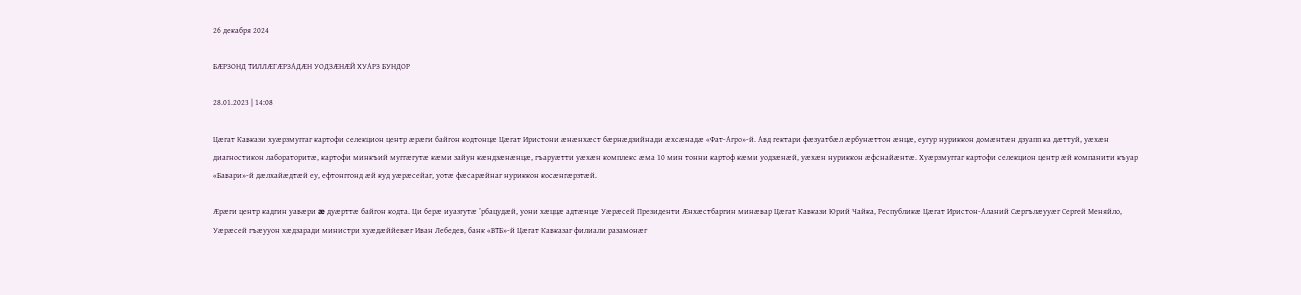26 декабря 2024

БÆРЗОНД ТИЛЛÆГÆРЗАДÆН УОДЗÆНÆЙ ХУАРЗ БУНДОР

28.01.2023 | 14:08

Цæгат Кавкази хуæрзмуггаг картофи селекцион центр æрæги байгон кодтонцæ Цæгат Иристони æнæнхæст бæрнæдзийнади æхсæнадæ «Фат-Агро»-й. Авд гектари фæзуатбæл æрбунæттон æнцæ, еугур нуриккон домæнтæн дзуапп ка дæттуй, уæхæн диагностикон лабораторитæ, картофи минкъий муггæгутæ кæми зайун кæндзæнæнцæ, гъаруæтти уæхæн комплекс æма 10 мин тонни картоф кæми уодзæнæй, уæхæн нуриккон æфснайæнтæ. Хуæрзмуггаг картофи селекцион центр æй компанити къуар «Бавари»-й дæлхайæдтæй еу, ефтонггонд æй куд уæрæсейаг, уотæ фæсарæйнаг нуриккон косæнгæрзтæй.

Æрæги центр кадгин уавæри æ дуæрттæ байгон кодта. Ци берæ иуазгутæ ’рбацудæй, уони хæццæ адтæнцæ Уæрæсей Президенти Æнхæстбаргин минæвар Цæгат Кавкази Юрий Чайка, Республикæ Цæгат Иристон-Аланий Сæргълæууæг Сергей Меняйло, Уæрæсей гъæууон хæдзаради министри хуæдæййевæг Иван Лебедев, банк «ВТБ»-й Цæгат Кавказаг филиали разамонæг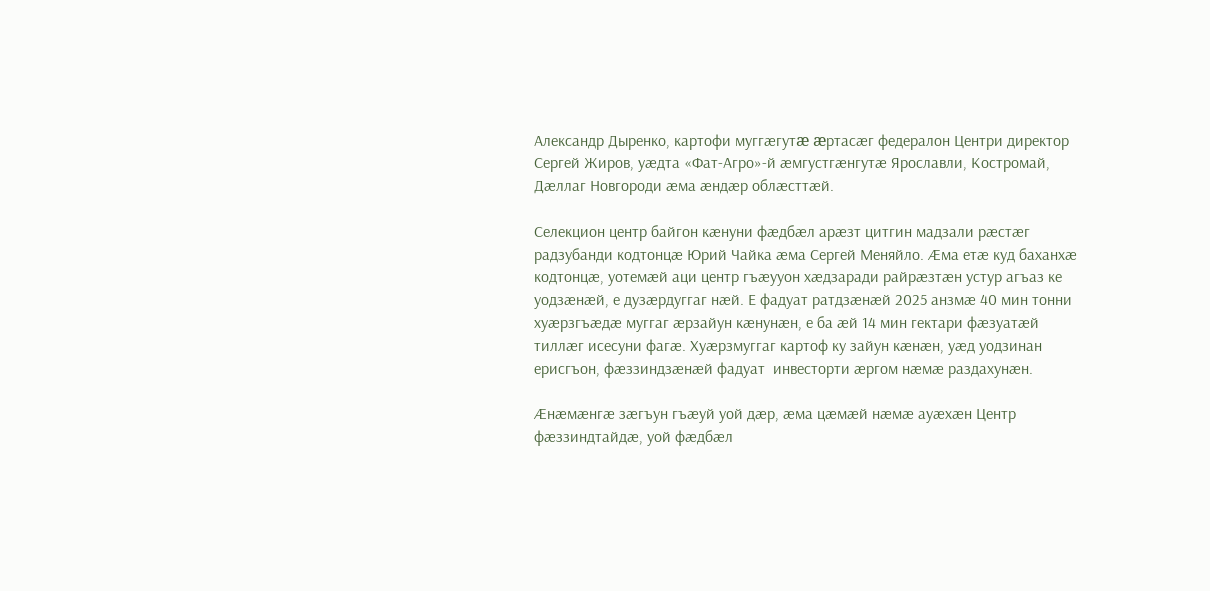Александр Дыренко, картофи муггæгутæ æртасæг федералон Центри директор Сергей Жиров, уæдта «Фат-Агро»-й æмгустгæнгутæ Ярославли, Костромай, Дæллаг Новгороди æма æндæр облæсттæй.

Селекцион центр байгон кæнуни фæдбæл арæзт цитгин мадзали рæстæг радзубанди кодтонцæ Юрий Чайка æма Сергей Меняйло. Æма етæ куд баханхæ кодтонцæ, уотемæй аци центр гъæууон хæдзаради райрæзтæн устур агъаз ке уодзæнæй, е дузæрдуггаг нæй. Е фадуат ратдзæнæй 2025 анзмæ 40 мин тонни хуæрзгъæдæ муггаг æрзайун кæнунæн, е ба æй 14 мин гектари фæзуатæй тиллæг исесуни фагæ. Хуæрзмуггаг картоф ку зайун кæнæн, уæд уодзинан ерисгъон, фæззиндзæнæй фадуат  инвесторти æргом нæмæ раздахунæн.

Æнæмæнгæ зæгъун гъæуй уой дæр, æма цæмæй нæмæ ауæхæн Центр фæззиндтайдæ, уой фæдбæл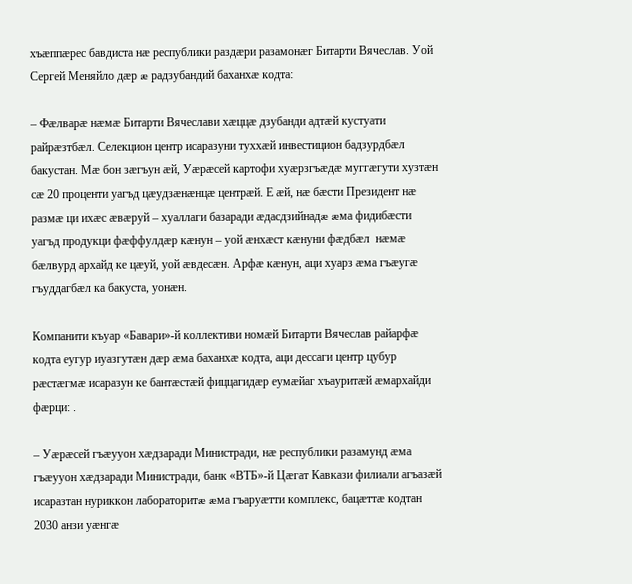хъæппæрес бавдиста нæ республики раздæри разамонæг Битарти Вячеслав. Уой Сергей Меняйло дæр æ радзубандий баханхæ кодта:

– Фæлварæ нæмæ Битарти Вячеслави хæццæ дзубанди адтæй кустуати райрæзтбæл. Селекцион центр исаразуни туххæй инвестицион бадзурдбæл бакустан. Мæ бон зæгъун æй, Уæрæсей картофи хуæрзгъæдæ муггæгути хузтæн сæ 20 проценти уагъд цæудзæнæнцæ центрæй. Е æй, нæ бæсти Президент нæ размæ ци ихæс æвæруй – хуаллаги базаради æдасдзийнадæ æма фидибæсти уагъд продукци фæффулдæр кæнун – уой æнхæст кæнуни фæдбæл  нæмæ бæлвурд архайд ке цæуй, уой æвдесæн. Арфæ кæнун, аци хуарз æма гъæугæ гъуддагбæл ка бакуста, уонæн.

Компанити къуар «Бавари»-й коллективи номæй Битарти Вячеслав райарфæ кодта еугур иуазгутæн дæр æма баханхæ кодта, аци дессаги центр цубур рæстæгмæ исаразун ке бантæстæй фиццагидæр еумæйаг хъауритæй æмархайди фæрци: .

– Уæрæсей гъæууон хæдзаради Министради, нæ республики разамунд æма гъæууон хæдзаради Министради, банк «ВТБ»-й Цæгат Кавкази филиали агъазæй исаразтан нуриккон лабораторитæ æма гъаруæтти комплекс, бацæттæ кодтан 2030 анзи уæнгæ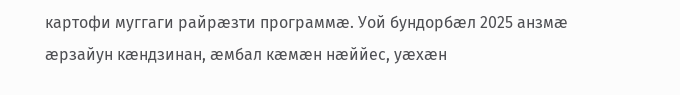картофи муггаги райрæзти программæ. Уой бундорбæл 2025 анзмæ æрзайун кæндзинан, æмбал кæмæн нæййес, уæхæн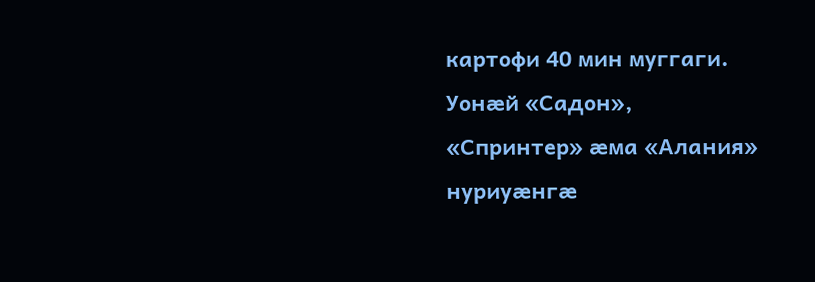картофи 40 мин муггаги. Уонæй «Садон», «Спринтер» æма «Алания» нуриуæнгæ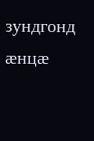зундгонд æнцæ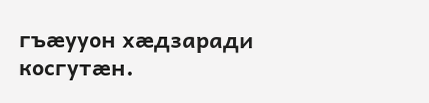гъæууон хæдзаради косгутæн.